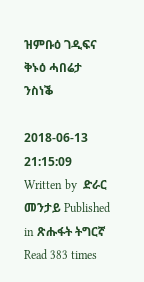ዝምቡዕ ገዲፍና ቅኑዕ ሓበሬታ ንስነቕ

2018-06-13 21:15:09 Written by  ድራር መንታይ Published in ጽሑፋት ትግርኛ Read 383 times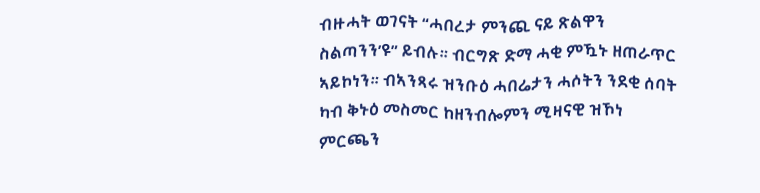ብዙሓት ወገናት “ሓበረታ ምንጪ ናይ ጽልዋን ስልጣንን’ዩ” ይብሉ። ብርግጽ ድማ ሓቂ ምዃኑ ዘጠራጥር ኣይኮነን። ብኣንጻሩ ዝንቡዕ ሓበሬታን ሓሶትን ንደቂ ሰባት ካብ ቅኑዕ መስመር ከዘንብሎምን ሚዛናዊ ዝኾነ ምርጫን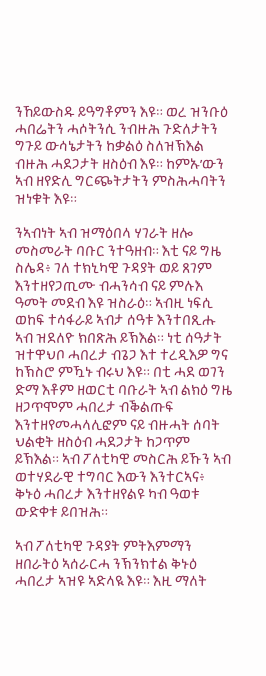ንኸይውስዱ ይዓግቶምን እዩ። ወረ ዝንቡዕ ሓበሬትን ሓሶትንሲ ንብዙሕ ጉድለታትን ግጉይ ውሳኔታትን ከቃልዕ ስለዝኽእል ብዙሕ ሓደጋታት ዘስዕብ እዩ። ከምኡ’ውን ኣብ ዘየድሊ ግርጭትታትን ምስሕሓባትን ዝነቁት እዩ።

ንኣብነት ኣብ ዝማዕበላ ሃገራት ዘሎ መስመራት ባቡር ንተዓዘብ። እቲ ናይ ግዜ ስሌዳ፥ ገለ ተክኒካዊ ጉዳያት ወይ ጸገም እንተዘየጋጢሙ ብሓንሳብ ናይ ምሉእ ዓመት መደብ እዩ ዝስራዕ። ኣብዚ ነፍሲ ወከፍ ተሳፋራይ ኣብታ ሰዓቱ እንተበጺሑ ኣብ ዝደለዮ ክበጽሕ ይኽእል። ነቲ ሰዓታት ዝተዋህቦ ሓበረታ ብጌጋ እተ ተረዲእዎ ግና ከኽስሮ ምዃኑ ብሩህ እዩ። በቲ ሓደ ወገን ድማ እቶም ዘወርቲ ባቡራት ኣብ ልክዕ ግዜ ዘጋጥሞም ሓበረታ ብቕልጡፍ እንተዘየመሓላሊፎም ናይ ብዙሓት ሰባት ህልቂት ዘስዕብ ሓደጋታት ከጋጥም ይኽእል። ኣብ ፖለቲካዊ መስርሕ ይኹን ኣብ ወተሃደራዊ ተግባር እውን እንተርኣና፥ ቅኑዕ ሓበረታ እንተዘየልዩ ካብ ዓወቱ ውድቀቱ ይበዝሕ።

ኣብ ፖለቲካዊ ጉዳያት ምትእምማን ዘበራትዕ ኣሰራርሓ ንኽንክተል ቅኑዕ ሓበረታ ኣዝዩ ኣድላዪ እዩ። እዚ ማለት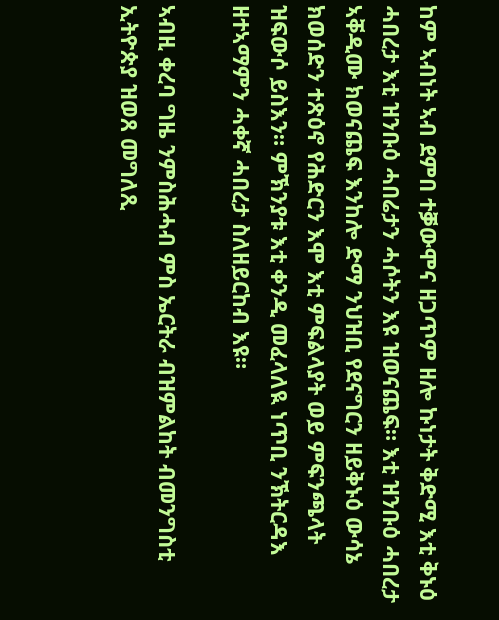ከም ኣብነት ኣብ ደምበ ተቓውሞና ዘጋጥም ዘሎ ኩነታት ቅድሚ እቲ ቅኑዕ ሓበረታ እቲ ዝንቡዕ ሓበሬታን ሓሶትን እዩ ዝወናጨፍ። እቲ ዝንቡዕ ሓበረታ ኣቐዲሙ ክወናጨፍ እንከሎ ድማ ንህዝቢ የደናግርን ዘይቅኑዕ ውሳኔ ክወሰድን ተጽዕኖ የሕድርን እሞ እቲ ምፍልላያት ወይ ምፍንጫላት ዝፍውሶ ይስእን። ምኽንያቱ እቲ ቀንዲ መፈላለዪ ነጥቢ ንኽትርዳእ ዘተኣማምን ሓቀኛ ሓበረታ ስለዘይርከብ እዩ።

ኣብዚ ቀረባ ግዜ ንምስሕሓብ ምስ ኤርትራ ብዝምልከት ብመንግስቲ ኢትዮጵያ ዝወጸ መግለጺ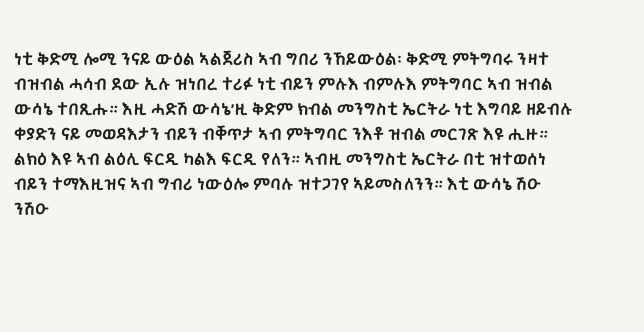ነቲ ቅድሚ ሎሚ ንናይ ውዕል ኣልጀሪስ ኣብ ግበሪ ንኸይውዕል፡ ቅድሚ ምትግባሩ ንዛተ ብዝብል ሓሳብ ደው ኢሉ ዝነበረ ተሪፉ ነቲ ብይን ምሉእ ብምሉእ ምትግባር ኣብ ዝብል ውሳኔ ተበጺሑ። እዚ ሓድሽ ውሳኔ’ዚ ቅድም ክብል መንግስቲ ኤርትራ ነቲ እግባይ ዘይብሉ ቀያድን ናይ መወዳእታን ብይን ብቐጥታ ኣብ ምትግባር ንእቶ ዝብል መርገጽ እዩ ሒዙ። ልክዕ እዩ ኣብ ልዕሊ ፍርዲ ካልእ ፍርዲ የለን። ኣብዚ መንግስቲ ኤርትራ በቲ ዝተወሰነ ብይን ተማእዚዝና ኣብ ግብሪ ነውዕሎ ምባሉ ዝተጋገየ ኣይመስለንን። እቲ ውሳኔ ሽዑ ንሽዑ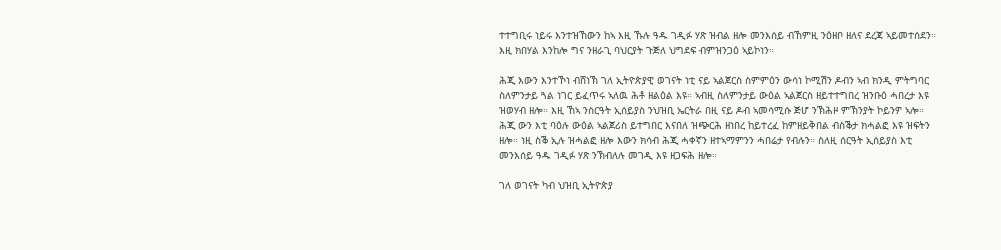ተተግቢሩ ነይሩ እንተዝኸውን ከኣ እዚ ኹሉ ዓዱ ገዲፉ ሃጽ ዝብል ዘሎ መንእሰይ ብኸምዚ ንዕዘቦ ዘለና ደረጃ ኣይመተሰደን። እዚ ክበሃል እንከሎ ግና ንዘራጊ ባህርያት ጉጅለ ህግደፍ ብምዝንጋዕ ኣይኮነን።

ሕጂ እውን እንተኾነ ብሸነኽ ገለ ኢትዮጵያዊ ወገናት ነቲ ናይ ኣልጀርስ ስምምዕን ውሳነ ኮሚሽን ዶብን ኣብ ክንዲ ምትግባር ስለምንታይ ጓል ነገር ይፈጥሩ ኣለዉ ሕቶ ዘልዕል እዩ። ኣብዚ ስለምንታይ ውዕል ኣልጀርስ ዘይተተግበረ ዝንቡዕ ሓበረታ እዩ ዝወሃብ ዘሎ። እዚ ኸኣ ንስርዓት ኢሰይያስ ንህዝቢ ኤርትራ በዚ ናይ ዶብ ኣመሳሚሱ ጅሆ ንኽሕዞ ምኽንያት ኮይንዎ ኣሎ። ሕጂ ውን እቲ ባዕሉ ውዕል ኣልጀሪስ ይተግበር እናበለ ዝጭርሕ ዘነበረ ከይተረፈ ከምዘይቅበል ብስቕታ ክሓልፎ እዩ ዝፍትን ዘሎ። ነዚ ስቕ ኢሉ ዝሓልፎ ዘሎ እውን ክሳብ ሕጂ ሓቀኛን ዘተኣማምንን ሓበሬታ የብሉን። ስለዚ ሰርዓት ኢሰይያስ እቲ መንእሰይ ዓዱ ገዲፉ ሃጽ ንኽብለሉ መገዲ እዩ ዘጋፍሕ ዘሎ።

ገለ ወገናት ካብ ህዝቢ ኢትዮጵያ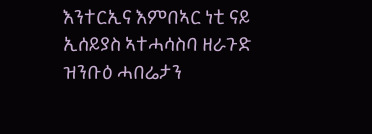እንተርኢና እምበኣር ነቲ ናይ ኢሰይያስ ኣተሓሳስባ ዘራጉድ ዝንቡዕ ሓበሬታን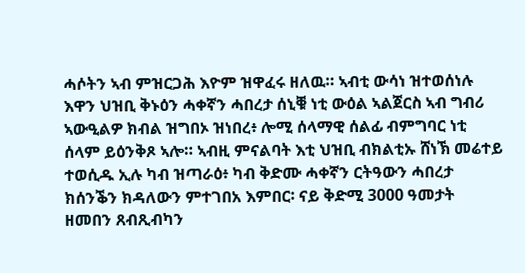ሓሶትን ኣብ ምዝርጋሕ እዮም ዝዋፈሩ ዘለዉ። ኣብቲ ውሳነ ዝተወሰነሉ እዋን ህዝቢ ቅኑዕን ሓቀኛን ሓበረታ ሰኒቑ ነቲ ውዕል ኣልጀርስ ኣብ ግብሪ ኣውዒልዎ ክብል ዝግበኦ ዝነበረ፥ ሎሚ ሰላማዊ ሰልፊ ብምግባር ነቲ ሰላም ይዕንቅጾ ኣሎ። ኣብዚ ምናልባት እቲ ህዝቢ ብክልቲኡ ሸነኽ መሬተይ ተወሲዱ ኢሉ ካብ ዝጣራዕ፥ ካብ ቅድሙ ሓቀኛን ርትዓውን ሓበረታ ክሰንቕን ክዳለውን ምተገበአ እምበር፡ ናይ ቅድሚ 3000 ዓመታት ዘመበን ጸብጺብካን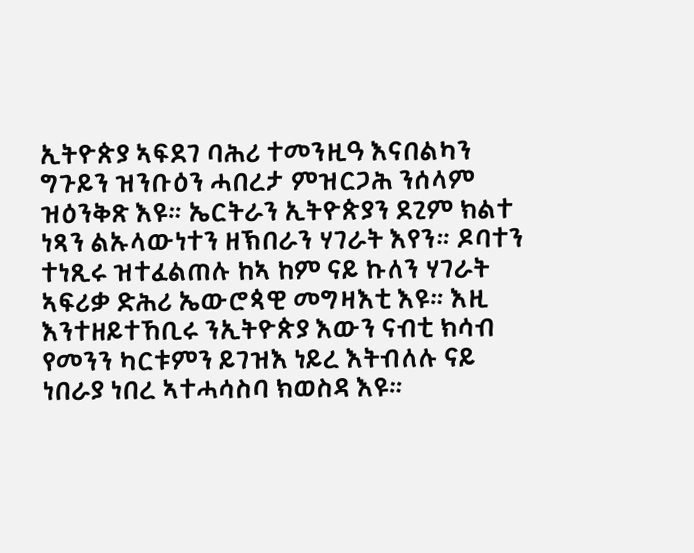ኢትዮጵያ ኣፍደገ ባሕሪ ተመንዚዓ እናበልካን ግጉይን ዝንቡዕን ሓበረታ ምዝርጋሕ ንሰላም ዝዕንቅጽ እዩ። ኤርትራን ኢትዮጵያን ደጊም ክልተ ነጻን ልኡላውነተን ዘኽበራን ሃገራት እየን። ዶባተን ተነጺሩ ዝተፈልጠሉ ከኣ ከም ናይ ኩለን ሃገራት ኣፍሪቃ ድሕሪ ኤውሮጳዊ መግዛእቲ እዩ። እዚ እንተዘይተኸቢሩ ንኢትዮጵያ እውን ናብቲ ክሳብ የመንን ካርቱምን ይገዝእ ነይረ እትብለሉ ናይ ነበራያ ነበረ ኣተሓሳስባ ክወስዳ እዩ።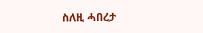ስለዚ ሓበረታ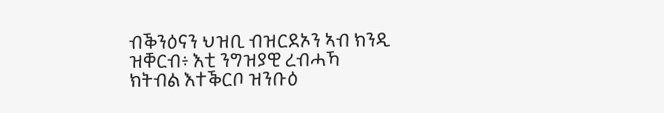ብቕንዕናን ህዝቢ ብዝርደኦን ኣብ ክንዲ ዝቐርብ፥ እቲ ንግዝያዊ ረብሓኻ ክትብል እተቕርቦ ዝንቡዕ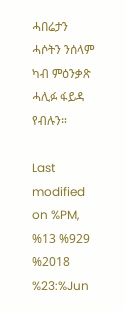ሓበሬታን ሓሶትን ንሰላም ካብ ምዕንቃጽ ሓሊፉ ፋይዳ የብሉን።

Last modified on %PM, %13 %929 %2018 %23:%Jun